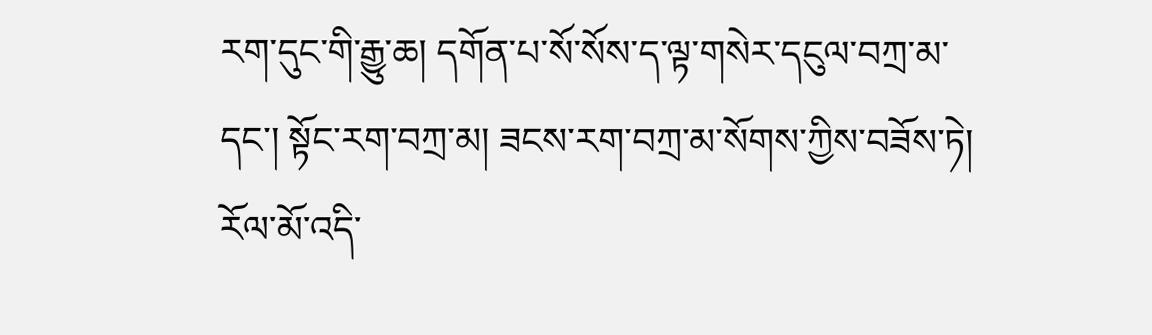རག་དུང་གི་རྒྱུ་ཆ། དགོན་པ་སོ་སོས་ད་ལྟ་གསེར་དངུལ་བཀྲ་མ་དང་། སྟོང་རག་བཀྲ་མ། ཟངས་རག་བཀྲ་མ་སོགས་ཀྱིས་བཟོས་ཏེ། རོལ་མོ་འདི་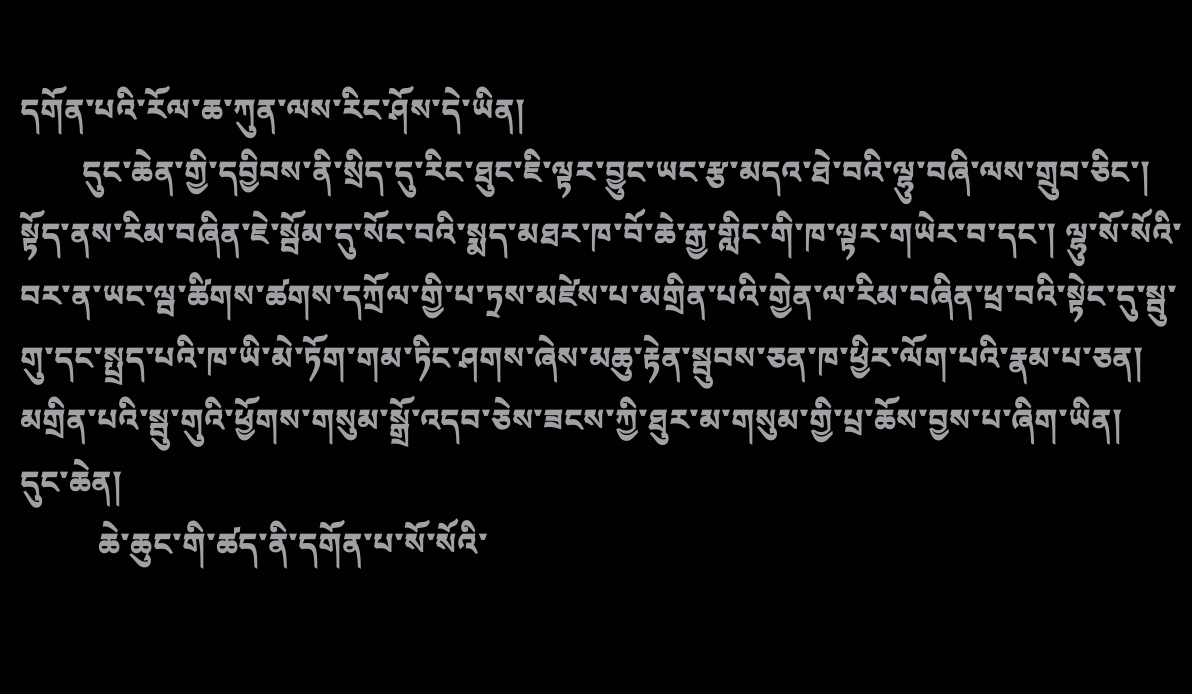དགོན་པའི་རོལ་ཆ་ཀུན་ལས་རིང་ཤོས་དེ་ཡིན།
        དུང་ཆེན་གྱི་དབྱིབས་ནི་སྲིད་དུ་རིང་ཐུང་ཇི་ལྟར་བྱུང་ཡང་རྩ་མདའ་ཐེ་བའི་ལྷུ་བཞི་ལས་གྲུབ་ཅིང་། སྟོད་ནས་རིམ་བཞིན་ཇེ་སྦོམ་དུ་སོང་བའི་སྨད་མཐར་ཁ་བོ་ཆེ་རྒྱ་གླིང་གི་ཁ་ལྟར་གཡེར་བ་དང་། ལྷུ་སོ་སོའི་བར་ན་ཡང་ལྦ་ཚིགས་ཚགས་དཀྲོལ་གྱི་པ་ཏྲས་མཛེས་པ་མགྲིན་པའི་གྱེན་ལ་རིམ་བཞིན་ཕྲ་བའི་སྟེང་དུ་སྦུ་གུ་དང་སྤྲད་པའི་ཁ་ཡི་མེ་ཏོག་གམ་ཏིང་ཤགས་ཞེས་མཆུ་རྟེན་སྦུབས་ཅན་ཁ་ཕྱིར་ལོག་པའི་རྣམ་པ་ཅན།  མགྲིན་པའི་སྦུ་གུའི་ཕྱོགས་གསུམ་སྒྲོ་འདབ་ཅེས་ཟངས་ཀྱི་ཐུར་མ་གསུམ་གྱི་པྲ་ཆོས་བྱས་པ་ཞིག་ཡིན།
དུང་ཆེན།
          ཆེ་ཆུང་གི་ཚད་ནི་དགོན་པ་སོ་སོའི་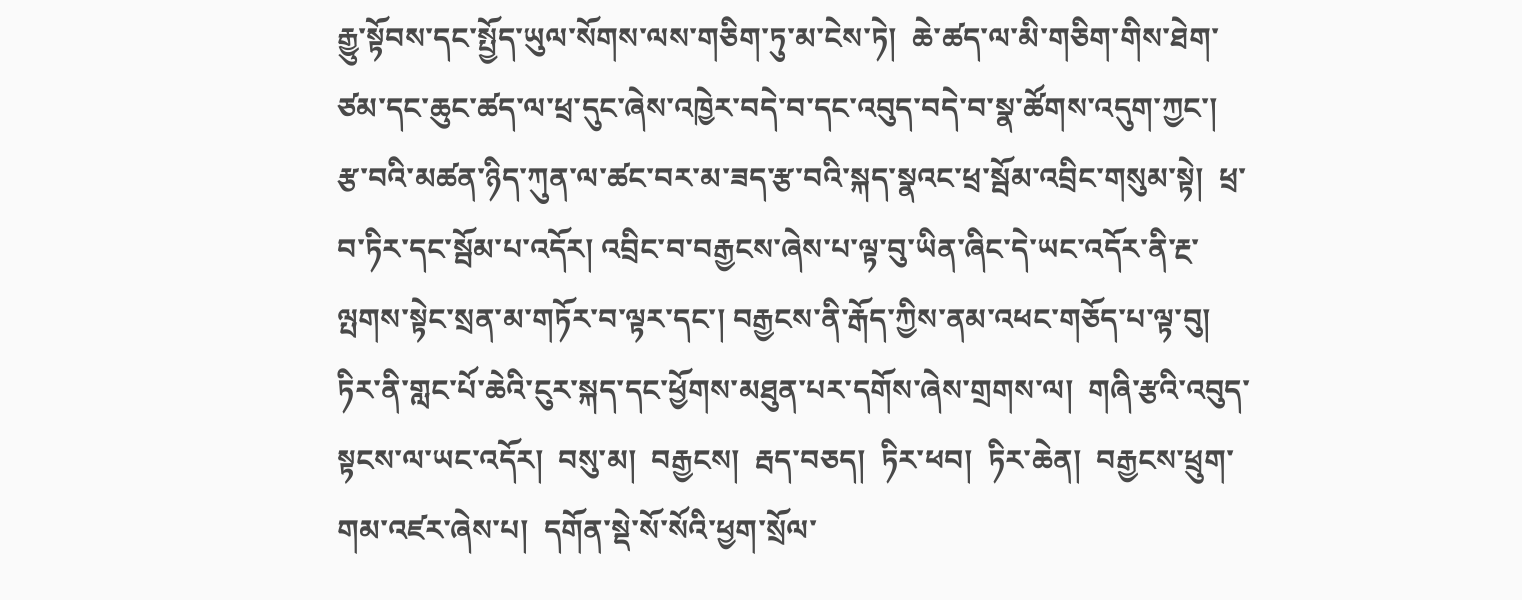རྒྱུ་སྟོབས་དང་སྤྱོད་ཡུལ་སོགས་ལས་གཅིག་ཏུ་མ་ངེས་ཏེ།  ཆེ་ཚད་ལ་མི་གཅིག་གིས་ཐེག་ཙམ་དང་ཆུང་ཚད་ལ་ཕྲ་དུང་ཞེས་འཁྱེར་བདེ་བ་དང་འབུད་བདེ་བ་སྣ་ཚོགས་འདུག་ཀྱང་།  རྩ་བའི་མཚན་ཉིད་ཀུན་ལ་ཚང་བར་མ་ཟད་རྩ་བའི་སྐད་སྣའང་ཕྲ་སྦོམ་འབྲིང་གསུམ་སྟེ།  ཕྲ་བ་ཏིར་དང་སྦོམ་པ་འདོར། འབྲིང་བ་བརྒྱངས་ཞེས་པ་ལྟ་བུ་ཡིན་ཞིང་དེ་ཡང་འདོར་ནི་རྔ་ལྤགས་སྟེང་སྲན་མ་གཏོར་བ་ལྟར་དང་། བརྒྱངས་ནི་རྒོད་ཀྱིས་ནམ་འཕང་གཅོད་པ་ལྟ་བུ། ཏིར་ནི་གླང་པོ་ཆེའི་ངུར་སྐད་དང་ཕྱོགས་མཐུན་པར་དགོས་ཞེས་གྲགས་ལ།  གཞི་རྩའི་འབུད་སྟངས་ལ་ཡང་འདོར།  བསུ་མ།  བརྒྱངས།  རྦད་བཅད།  ཏིར་ཕབ།  ཏིར་ཆེན།  བརྒྱངས་ཕྲུག་གམ་འཛར་ཞེས་པ།  དགོན་སྡེ་སོ་སོའི་ཕྱག་སྲོལ་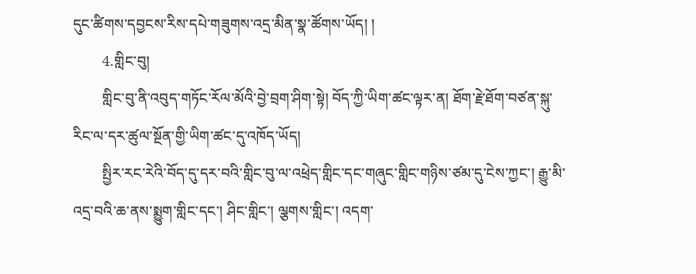དུང་ཚིགས་དབྱངས་རིས་དཔེ་གཟུགས་འདྲ་མིན་སྣ་ཚོགས་ཡོད། །
        4.གླིང་བུ།
        གླིང་བུ་ནི་འབུད་གཏོང་རོལ་མོའི་བྱེ་བྲག་ཤིག་སྟེ། བོད་ཀྱི་ཡིག་ཚང་ལྟར་ན། ཐོག་རྗེ་ཐོག་བཙན་སྐུ་རིང་ལ་དར་ཚུལ་སྔོན་གྱི་ཡིག་ཚང་དུ་འཁོད་ཡོད།
        སྤྱིར་རང་རེའི་བོད་དུ་དར་བའི་གླིང་བུ་ལ་འཕྲེད་གླིང་དང་གཞུང་གླིང་གཉིས་ཙམ་དུ་ངེས་ཀྱང་། རྒྱུ་མི་འདྲ་བའི་ཆ་ནས་སྨྱུག་གླིང་དང་། ཤིང་གླིང་། ལྕགས་གླིང་། འདག་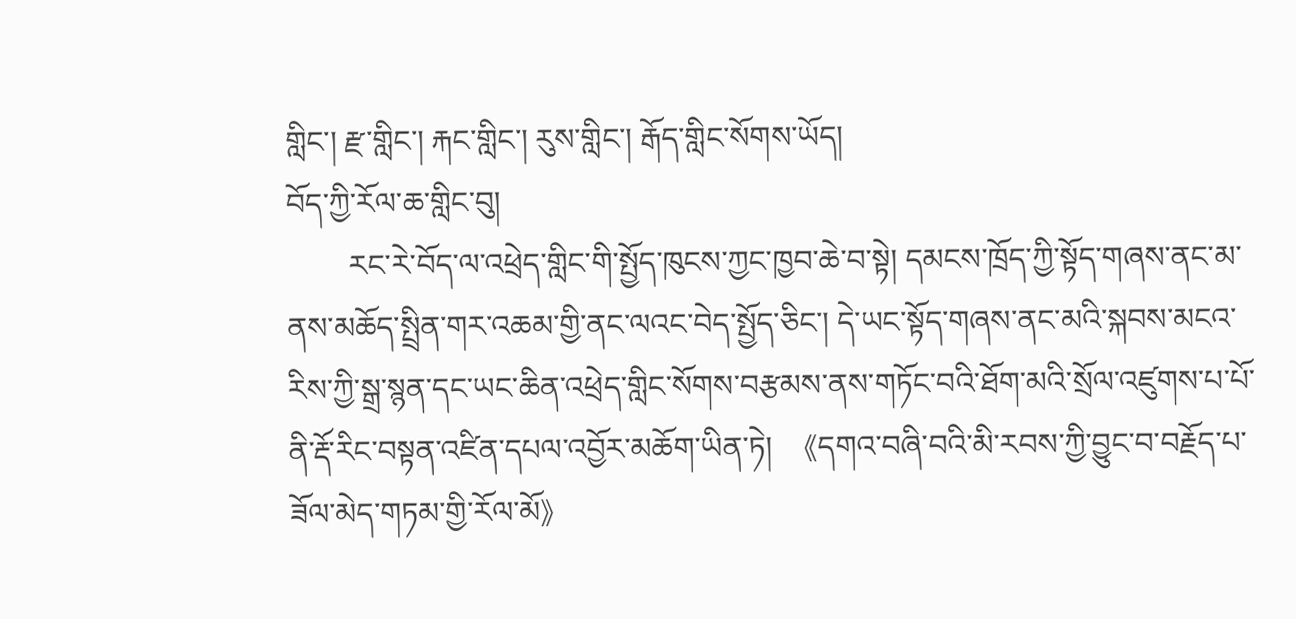གླིང་། རྫ་གླིང་། རྐང་གླིང་། རུས་གླིང་། རྒོད་གླིང་སོགས་ཡོད།
བོད་ཀྱི་རོལ་ཆ་གླིང་བུ།
        རང་རེ་བོད་ལ་འཕྲེད་གླིང་གི་སྤྱོད་ཁུངས་ཀྱང་ཁྱབ་ཆེ་བ་སྟེ། དམངས་ཁྲོད་ཀྱི་སྟོད་གཞས་ནང་མ་ནས་མཆོད་སྤྲིན་གར་འཆམ་གྱི་ནང་ལའང་བེད་སྤྱོད་ཅིང་། དེ་ཡང་སྟོད་གཞས་ནང་མའི་སྐབས་མངའ་རིས་ཀྱི་སྒྲ་སྙན་དང་ཡང་ཆིན་འཕྲེད་གླིང་སོགས་བརྩམས་ནས་གཏོང་བའི་ཐོག་མའི་སྲོལ་འཛུགས་པ་པོ་ནི་རྡོ་རིང་བསྟན་འཛིན་དཔལ་འབྱོར་མཆོག་ཡིན་ཏེ།  《དགའ་བཞི་བའི་མི་རབས་ཀྱི་བྱུང་བ་བརྗོད་པ་ཟོལ་མེད་གཏམ་གྱི་རོལ་མོ》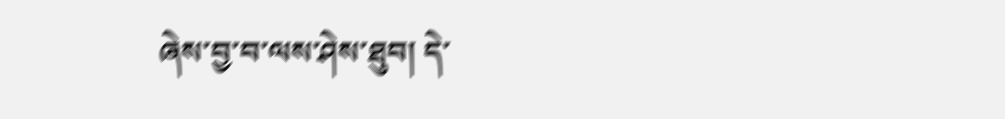ཞེས་བྱ་བ་ལས་ཤེས་ཐུབ། དེ་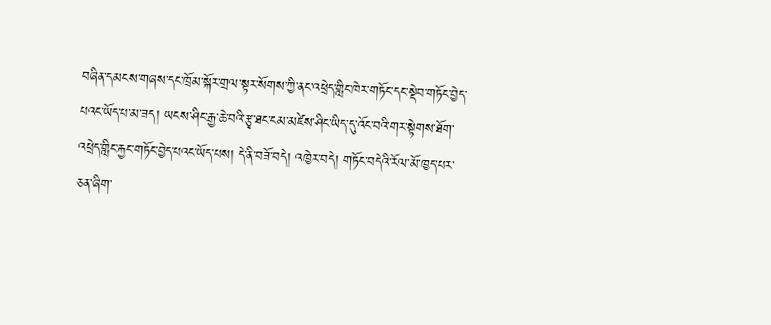བཞིན་དམངས་གཞས་དང་ཁྲོམ་སྐོར་གྲལ་སྟར་སོགས་ཀྱི་ནང་འཕྲེད་གླིང་ཁེར་གཏོང་དང་སྡེབ་གཏོང་བྱེད་པའང་ཡོད་པ་མ་ཟད། ཡངས་ཤིང་རྒྱ་ཆེ་བའི་རྩྭ་ཐང་ངམ་མཛེས་ཤིང་ཡིད་དུ་འོང་བའི་གར་སྟེགས་ཐོག་འཕྲེད་གླིང་རྐྱང་གཏོང་བྱེད་པའང་ཡོད་པས། དེ་ནི་བཟོ་བདེ། འཁྱེར་བདེ། གཏོང་བདེའི་རོལ་མོ་ཁྱད་པར་ཅན་ཞིག་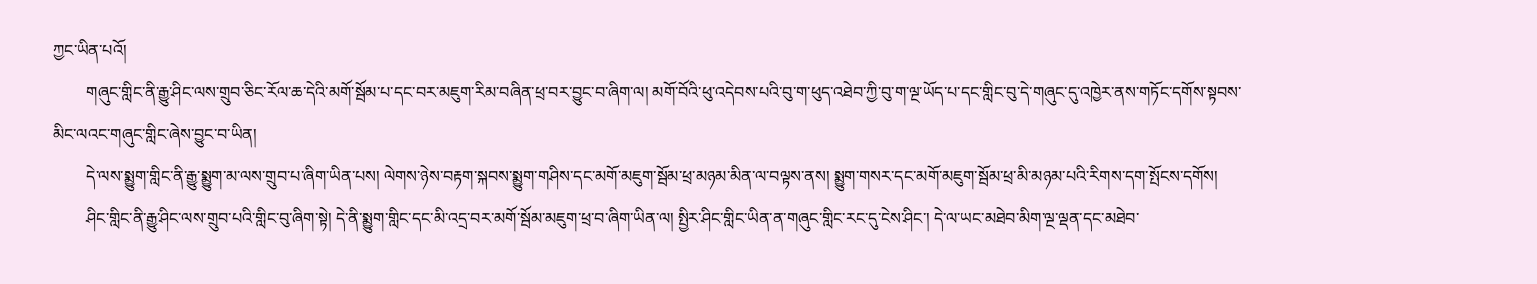ཀྱང་ཡིན་པའོ།
        གཞུང་གླིང་ནི་རྒྱུ་ཤིང་ལས་གྲུབ་ཅིང་རོལ་ཆ་དེའི་མགོ་སྦོམ་པ་དང་བར་མཇུག་རིམ་བཞིན་ཕྲ་བར་བྱུང་བ་ཞིག་ལ། མགོ་བོའི་ཕུ་འདེབས་པའི་བུ་ག་ཕུད་འཐེབ་ཀྱི་བུ་ག་ལྔ་ཡོད་པ་དང་གླིང་བུ་དེ་གཞུང་དུ་འཁྱེར་ནས་གཏོང་དགོས་སྟབས་མིང་ལའང་གཞུང་གླིང་ཞེས་བྱུང་བ་ཡིན།
        དེ་ལས་སྨྱུག་གླིང་ནི་རྒྱུ་སྨྱུག་མ་ལས་གྲུབ་པ་ཞིག་ཡིན་པས། ལེགས་ཉེས་བརྟག་སྐབས་སྨྱུག་གཤིས་དང་མགོ་མཇུག་སྦོམ་ཕྲ་མཉམ་མིན་ལ་བལྟས་ནས། སྨྱུག་གསར་དང་མགོ་མཇུག་སྦོམ་ཕྲ་མི་མཉམ་པའི་རིགས་དག་སྤོངས་དགོས།
        ཤིང་གླིང་ནི་རྒྱུ་ཤིང་ལས་གྲུབ་པའི་གླིང་བུ་ཞིག་སྟེ། དེ་ནི་སྨྱུག་གླིང་དང་མི་འདྲ་བར་མགོ་སྦོམ་མཇུག་ཕྲ་བ་ཞིག་ཡིན་ལ། སྤྱིར་ཤིང་གླིང་ཡིན་ན་གཞུང་གླིང་རང་དུ་ངེས་ཤིང་། དེ་ལ་ཡང་མཐེབ་མིག་ལྔ་ལྡན་དང་མཐེབ་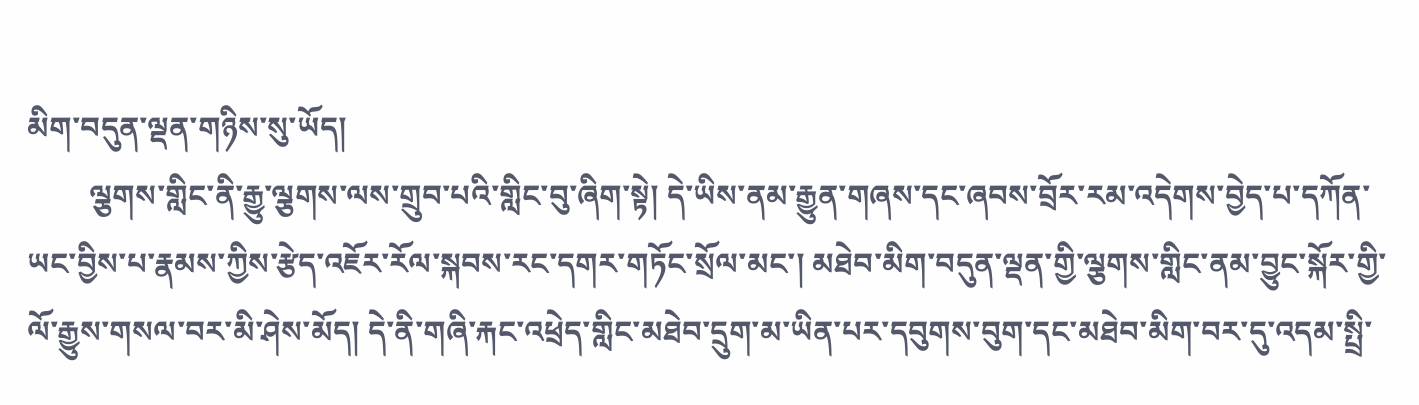མིག་བདུན་ལྡན་གཉིས་སུ་ཡོད།
        ལྕགས་གླིང་ནི་རྒྱུ་ལྕགས་ལས་གྲུབ་པའི་གླིང་བུ་ཞིག་སྟེ། དེ་ཡིས་ནམ་རྒྱུན་གཞས་དང་ཞབས་བྲོར་རམ་འདེགས་བྱེད་པ་དཀོན་ཡང་བྱིས་པ་རྣམས་ཀྱིས་རྩེད་འཇོར་རོལ་སྐབས་རང་དགར་གཏོང་སྲོལ་མང་། མཐེབ་མིག་བདུན་ལྡན་གྱི་ལྕགས་གླིང་ནམ་བྱུང་སྐོར་གྱི་ལོ་རྒྱུས་གསལ་བར་མི་ཤེས་མོད། དེ་ནི་གཞི་རྐང་འཕྲེད་གླིང་མཐེབ་དྲུག་མ་ཡིན་པར་དབུགས་བུག་དང་མཐེབ་མིག་བར་དུ་འདམ་སྤྲི་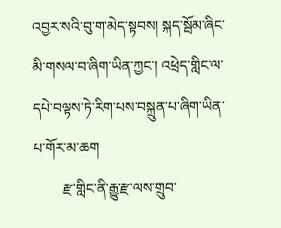འབྱར་སའི་བུ་ག་མེད་སྟབས། སྐད་སྦོམ་ཞིང་མི་གསལ་བ་ཞིག་ཡིན་ཀྱང་། འཕྲེད་གླིང་ལ་དཔེ་བལྟས་ཏེ་རིག་པས་བསྐྲུན་པ་ཞིག་ཡིན་པ་གོར་མ་ཆག
        རྫ་གླིང་ནི་རྒྱུ་རྫ་ལས་གྲུབ་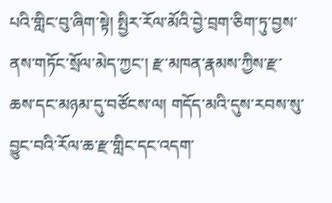པའི་གླིང་བུ་ཞིག་སྟེ། སྤྱིར་རོལ་མོའི་བྱེ་བྲག་ཅིག་ཏུ་བྱས་ནས་གཏོང་སྲོལ་མེད་ཀྱང་། རྫ་མཁན་རྣམས་ཀྱིས་རྫ་ཆས་དང་མཉམ་དུ་བཙོངས་ལ། གདོད་མའི་དུས་རབས་སུ་བྱུང་བའི་རོལ་ཆ་རྫ་གླིང་དང་འདག་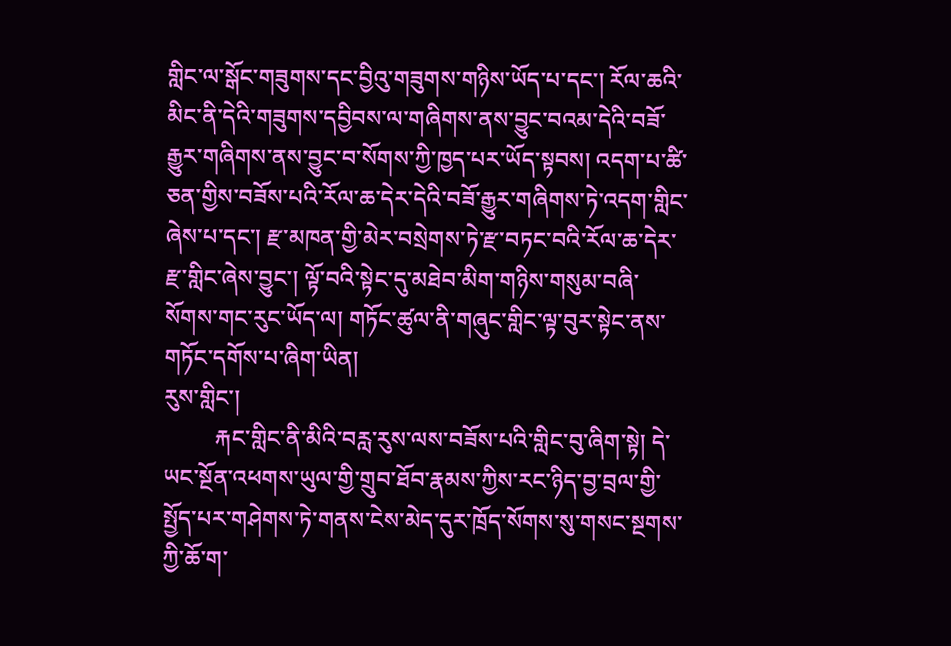གླིང་ལ་སྒོང་གཟུགས་དང་བྱིའུ་གཟུགས་གཉིས་ཡོད་པ་དང་། རོལ་ཆའི་མིང་ནི་དེའི་གཟུགས་དབྱིབས་ལ་གཞིགས་ནས་བྱུང་བའམ་དེའི་བཟོ་རྒྱུར་གཞིགས་ནས་བྱུང་བ་སོགས་ཀྱི་ཁྱད་པར་ཡོད་སྟབས། འདག་པ་ཚི་ཅན་གྱིས་བཟོས་པའི་རོལ་ཆ་དེར་དེའི་བཟོ་རྒྱུར་གཞིགས་ཏེ་འདག་གླིང་ཞེས་པ་དང་། རྫ་མཁན་གྱི་མེར་བསྲེགས་ཏེ་རྫ་བཏང་བའི་རོལ་ཆ་དེར་རྫ་གླིང་ཞེས་བྱུང་། ལྟོ་བའི་སྟེང་དུ་མཐེབ་མིག་གཉིས་གསུམ་བཞི་སོགས་གང་རུང་ཡོད་ལ། གཏོང་ཚུལ་ནི་གཞུང་གླིང་ལྟ་བུར་སྟེང་ནས་གཏོང་དགོས་པ་ཞིག་ཡིན།
རུས་གླིང་།
         རྐང་གླིང་ནི་མིའི་བརླ་རུས་ལས་བཟོས་པའི་གླིང་བུ་ཞིག་སྟེ། དེ་ཡང་སྔོན་འཕགས་ཡུལ་གྱི་གྲུབ་ཐོབ་རྣམས་ཀྱིས་རང་ཉིད་བྱ་བྲལ་གྱི་སྤྱོད་པར་གཤེགས་ཏེ་གནས་ངེས་མེད་དུར་ཁྲོད་སོགས་སུ་གསང་སྔགས་ཀྱི་ཆོ་ག་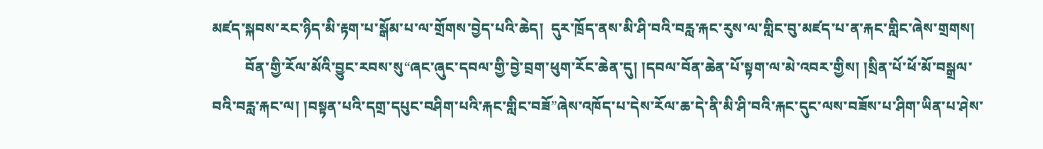མཛད་སྐབས་རང་ཉིད་མི་རྟག་པ་སྒོམ་པ་ལ་གྲོགས་བྱེད་པའི་ཆེད།  དུར་ཁྲོད་ནས་མི་ཤི་བའི་བརླ་རྐང་རུས་ལ་གླིང་བུ་མཛད་པ་ན་རྐང་གླིང་ཞེས་གྲགས།
         བོན་གྱི་རོལ་མོའི་བྱུང་རབས་སུ“ཞང་ཞུང་དབལ་གྱི་བྱེ་བྲག་ཕུག་རོང་ཆེན་དུ། །དབལ་བོན་ཆེན་པོ་སྟག་ལ་མེ་འབར་གྱིས། །སྲིན་པོ་ཕོ་མོ་བསྒྲལ་བའི་བརླ་རྐང་ལ། །བསྟན་པའི་དགྲ་དཔུང་བཤིག་པའི་རྐང་གླིང་བཟོ”ཞེས་འཁོད་པ་དེས་རོལ་ཆ་དེ་ནི་མི་ཤི་བའི་རྐང་དུང་ལས་བཟོས་པ་ཤིག་ཡིན་པ་ཤེས་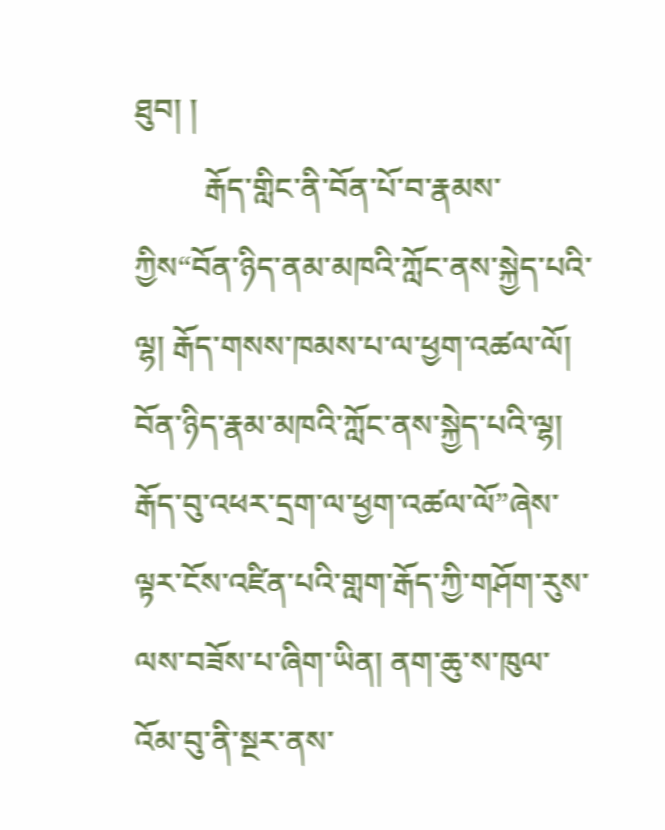ཐུབ། །
         རྒོད་གླིང་ནི་བོན་པོ་བ་རྣམས་ཀྱིས“བོན་ཉིད་ནམ་མཁའི་ཀློང་ནས་སྐྱེད་པའི་ལྷ། རྒོད་གསས་ཁམས་པ་ལ་ཕྱག་འཚལ་ལོ། བོན་ཉིད་རྣམ་མཁའི་ཀློང་ནས་སྐྱེད་པའི་ལྷ། རྒོད་བུ་འཕར་དྲག་ལ་ཕྱག་འཚལ་ལོ”ཞེས་ལྟར་ངོས་འཛིན་པའི་གླག་རྒོད་ཀྱི་གཤོག་རུས་ལས་བཟོས་པ་ཞིག་ཡིན། ནག་ཆུ་ས་ཁུལ་འོམ་བུ་ནི་སྔར་ནས་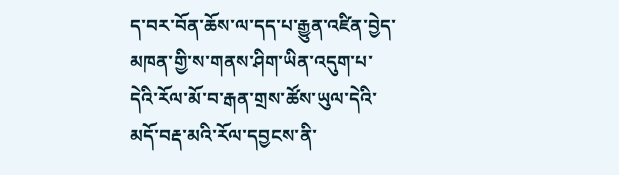ད་བར་བོན་ཆོས་ལ་དད་པ་རྒྱུན་འཛིན་བྱེད་མཁན་གྱི་ས་གནས་ཤིག་ཡིན་འདུག་པ་དེའི་རོལ་མོ་བ་རྒན་གྲས་ཚོས་ཡུལ་དེའི་མདོ་བརྡ་མའི་རོལ་དབྱངས་ནི་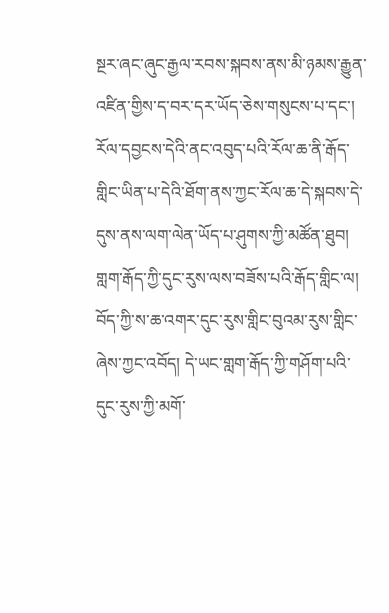སྔར་ཞང་ཞུང་རྒྱལ་རབས་སྐབས་ནས་མི་ཉམས་རྒྱུན་འཛིན་གྱིས་ད་བར་དར་ཡོད་ཅེས་གསུངས་པ་དང་། རོལ་དབྱངས་དེའི་ནང་འབུད་པའི་རོལ་ཆ་ནི་རྒོད་གླིང་ཡིན་པ་དེའི་ཐོག་ནས་ཀྱང་རོལ་ཆ་དེ་སྐབས་དེ་དུས་ནས་ལག་ལེན་ཡོད་པ་ཤུགས་ཀྱི་མཚོན་ཐུབ། གླག་རྒོད་ཀྱི་དུང་རུས་ལས་བཟོས་པའི་རྒོད་གླིང་ལ། བོད་ཀྱི་ས་ཆ་འགར་དུང་རུས་གླིང་བུའམ་རུས་གླིང་ཞེས་ཀྱང་འབོད། དེ་ཡང་གླག་རྒོད་ཀྱི་གཤོག་པའི་དུང་རུས་ཀྱི་མགོ་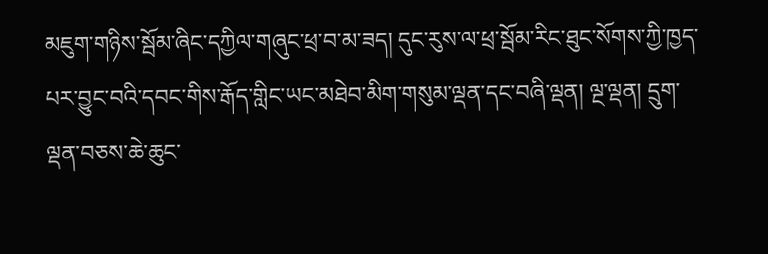མཇུག་གཉིས་སྦོམ་ཞིང་དཀྱིལ་གཞུང་ཕྲ་བ་མ་ཟད། དུང་རུས་ལ་ཕྲ་སྦོམ་རིང་ཐུང་སོགས་ཀྱི་ཁྱད་པར་བྱུང་བའི་དབང་གིས་རྒོད་གླིང་ཡང་མཐེབ་མིག་གསུམ་ལྡན་དང་བཞི་ལྡན། ལྔ་ལྡན། དྲུག་ལྡན་བཅས་ཆེ་ཆུང་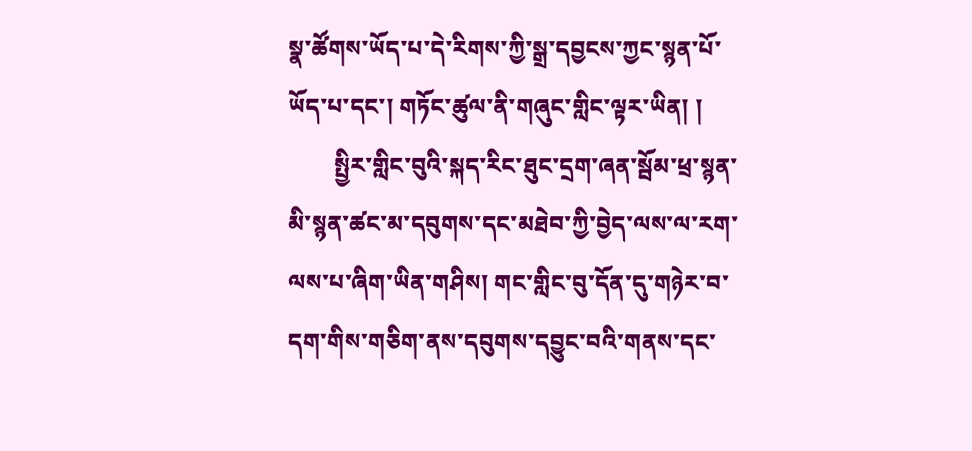སྣ་ཚོགས་ཡོད་པ་དེ་རིགས་ཀྱི་སྒྲ་དབྱངས་ཀྱང་སྙན་པོ་ཡོད་པ་དང་། གཏོང་ཚུལ་ནི་གཞུང་གླིང་ལྟར་ཡིན། །
        སྤྱིར་གླིང་བུའི་སྐད་རིང་ཐུང་དྲག་ཞན་སྦོམ་ཕྲ་སྙན་མི་སྙན་ཚང་མ་དབུགས་དང་མཐེབ་ཀྱི་བྱེད་ལས་ལ་རག་ལས་པ་ཞིག་ཡིན་གཤིས། གང་གླིང་བུ་དོན་དུ་གཉེར་བ་དག་གིས་གཅིག་ནས་དབུགས་དབྱུང་བའི་གནས་དང་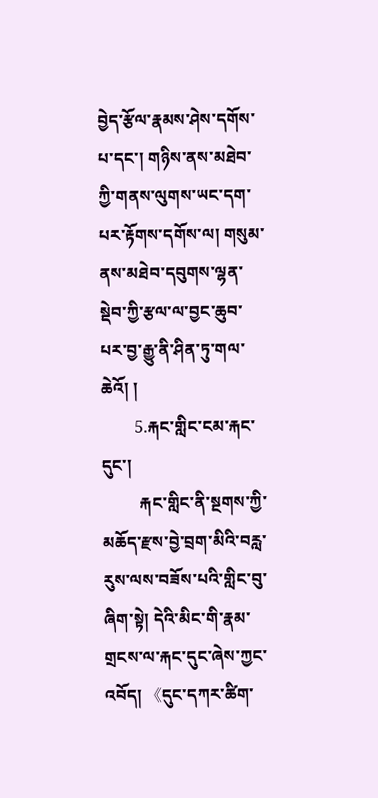བྱེད་རྩོལ་རྣམས་ཤེས་དགོས་པ་དང་། གཉིས་ནས་མཐེབ་ཀྱི་གནས་ལུགས་ཡང་དག་པར་རྟོགས་དགོས་ལ། གསུམ་ནས་མཐེབ་དབུགས་ལྷན་སྡེབ་ཀྱི་རྩལ་ལ་བྱང་ཆུབ་པར་བྱ་རྒྱུ་ནི་ཤིན་ཏུ་གལ་ཆེའོ། །
        5.རྐང་གླིང་ངམ་རྐང་དུང་།
         རྐང་གླིང་ནི་སྔགས་ཀྱི་མཆོད་རྫས་བྱེ་བྲག་མིའི་བརླ་རུས་ལས་བཟོས་པའི་གླིང་བུ་ཞིག་སྟེ། དེའི་མིང་གི་རྣམ་གྲངས་ལ་རྐང་དུང་ཞེས་ཀྱང་འབོད། 《དུང་དཀར་ཚིག་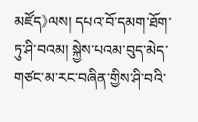མཛོད》ལས། དཔའ་བོ་དམག་ཐོག་ཏུ་ཤི་བའམ། སྐྱེས་པའམ་བུད་མེད་གཙང་མ་རང་བཞིན་གྱིས་ཤི་བའི་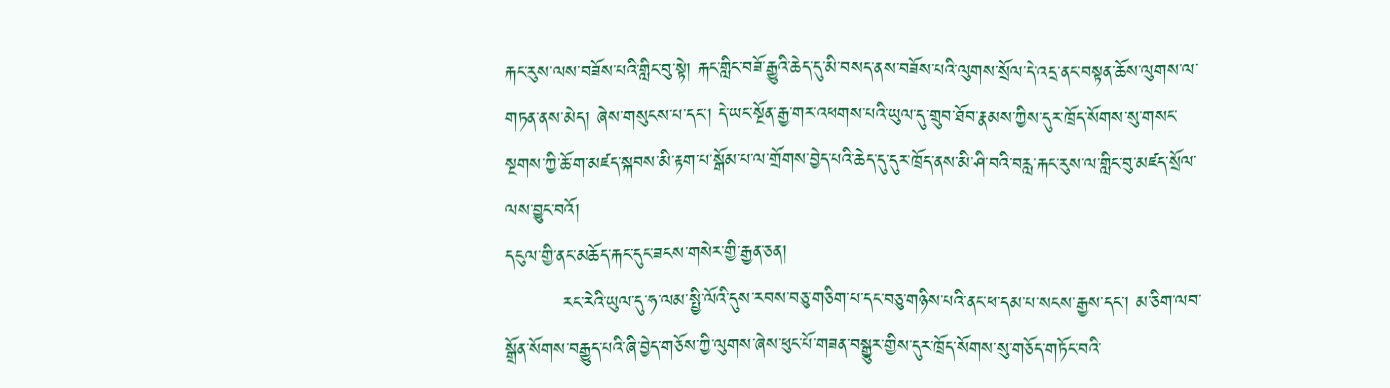རྐང་རུས་ལས་བཟོས་པའི་གླིང་བུ་སྟེ། རྐང་གླིང་བཟོ་རྒྱུའི་ཆེད་དུ་མི་བསད་ནས་བཟོས་པའི་ལུགས་སྲོལ་དེ་འདྲ་ནང་བསྟན་ཆོས་ལུགས་ལ་གཏན་ནས་མེད། ཞེས་གསུངས་པ་དང་། དེ་ཡང་སྔོན་རྒྱ་གར་འཕགས་པའི་ཡུལ་དུ་གྲུབ་ཐོབ་རྣམས་ཀྱིས་དུར་ཁྲོད་སོགས་སུ་གསང་སྔགས་ཀྱི་ཆོ་ག་མཛད་སྐབས་མི་རྟག་པ་སྒོམ་པ་ལ་གྲོགས་བྱེད་པའི་ཆེད་དུ་དུར་ཁྲོད་ནས་མི་ཤི་བའི་བརླ་རྐང་རུས་ལ་གླིང་བུ་མཛད་སྲོལ་ལས་བྱུང་བའོ།
དངུལ་གྱི་ནང་མཆོད་རྐང་དུང་ཟངས་གསེར་གྱི་རྒྱན་ཅན།
         རང་རེའི་ཡུལ་དུ་ཧ་ལམ་སྤྱི་ལོའི་དུས་རབས་བཅུ་གཅིག་པ་དང་བཅུ་གཉིས་པའི་ནང་ཕ་དམ་པ་སངས་རྒྱས་དང་། མ་ཅིག་ལབ་སྒྲོན་སོགས་བརྒྱུད་པའི་ཞི་བྱེད་གཅོས་ཀྱི་ལུགས་ཞེས་ཕུང་པོ་གཟན་བསྒྱུར་གྱིས་དུར་ཁྲོད་སོགས་སུ་གཅོད་གཏོང་བའི་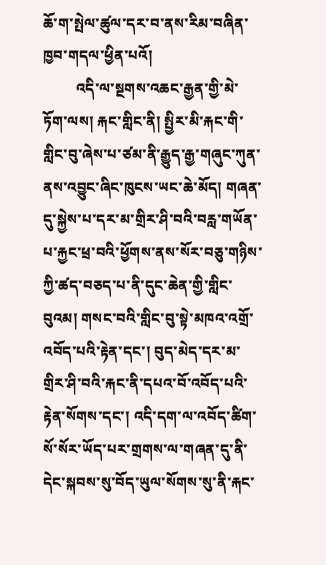ཆོ་ག་སྤེལ་ཚུལ་དར་བ་ནས་རིམ་བཞིན་ཁྱབ་གདལ་ཕྱིན་པའོ།
         འདི་ལ་སྔགས་འཆང་རྒྱན་གྱི་མེ་ཏོག་ལས། རྐང་གླིང་ནི། སྤྱིར་མི་རྐང་གི་གླིང་བུ་ཞེས་པ་ཙམ་ནི་རྒྱུད་རྒྱ་གཞུང་ཀུན་ནས་འབྱུང་ཞིང་ཁུངས་ཡང་ཆེ་མོད། གཞན་དུ་སྐྱེས་པ་དར་མ་གྲིར་ཤི་བའི་བརླ་གཡོན་པ་རྐྱང་ཕྲ་བའི་ཕྱོགས་ནས་སོར་བཅུ་གཉིས་ཀྱི་ཚད་བཅད་པ་ནི་དུང་ཆེན་གྱི་གླིང་བུའམ། གསང་བའི་གླིང་བུ་སྟེ་མཁའ་འགྲོ་འབོད་པའི་རྟེན་དང་། བུད་མེད་དར་མ་གྲིར་ཤི་བའི་རྐང་ནི་དཔའ་བོ་འབོད་པའི་རྟེན་སོགས་དང་། འདི་དག་ལ་འབོད་ཚིག་སོ་སོར་ཡོད་པར་གྲགས་ལ་གཞན་དུ་ནི་དེང་སྐབས་སུ་བོད་ཡུལ་སོགས་སུ་ནི་རྐང་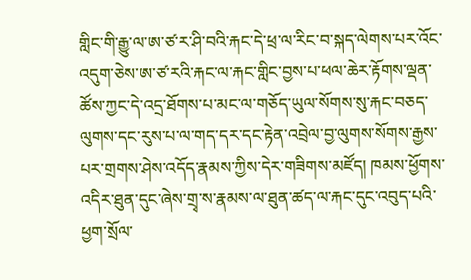གླིང་གི་རྒྱུ་ལ་ཨ་ཙ་ར་ཤི་བའི་རྐང་དེ་ཕྲ་ལ་རིང་བ་སྐད་ལེགས་པར་འོང་འདུག་ཅེས་ཨ་ཙ་རའི་རྐང་ལ་རྐང་གླིང་བྱས་པ་ཕལ་ཆེར་རྟོགས་ལྡན་ཚོས་ཀྱང་དེ་འདྲ་ཐོགས་པ་མང་ལ་གཅོད་ཡུལ་སོགས་སུ་རྐང་བཅད་ལུགས་དང་རུས་པ་ལ་གད་དར་དང་རྟེན་འབྲེལ་བྱ་ལུགས་སོགས་རྒྱས་པར་གྲགས་ཤེས་འདོད་རྣམས་ཀྱིས་དེར་གཟིགས་མཛོད། ཁམས་ཕྱོགས་འདིར་ཐུན་དུང་ཞེས་གྲྭ་ས་རྣམས་ལ་ཐུན་ཚད་ལ་རྐང་དུང་འབུད་པའི་ཕྱག་སྲོལ་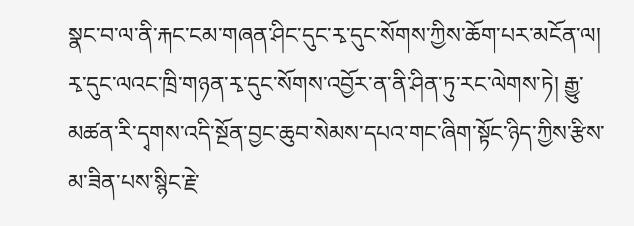སྣང་བ་ལ་ནི་རྐང་ངམ་གཞན་ཤིང་དུང་རྭ་དུང་སོགས་ཀྱིས་ཆོག་པར་མངོན་ལ། རྭ་དུང་ལའང་ཁྲི་གཉན་རྭ་དུང་སོགས་འབྱོར་ན་ནི་ཤིན་ཏུ་རང་ལེགས་ཏེ། རྒྱུ་མཚན་རི་དྭགས་འདི་སྔོན་བྱང་ཆུབ་སེམས་དཔའ་གང་ཞིག་སྟོང་ཉིད་ཀྱིས་རྩིས་མ་ཟིན་པས་སྙིང་རྗེ་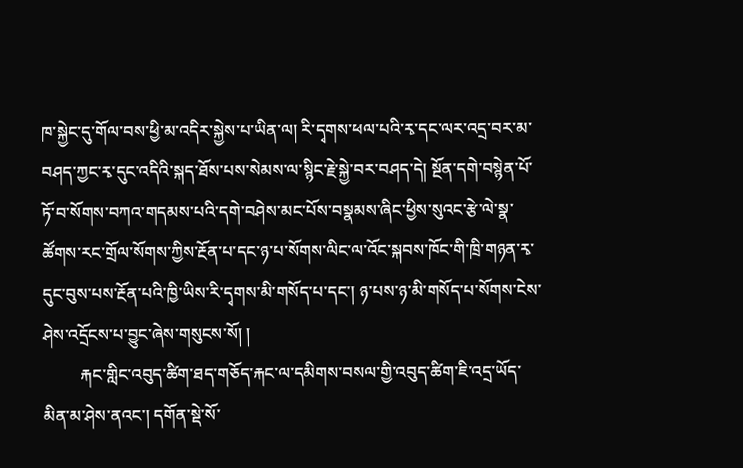ཁ་སྐྱེང་དུ་གོལ་བས་ཕྱི་མ་འདིར་སྐྱེས་པ་ཡིན་ལ། རི་དྭགས་ཕལ་པའི་རྭ་དང་ལར་འདྲ་བར་མ་བཤད་ཀྱང་རྭ་དུང་འདིའི་སྐད་ཐོས་པས་སེམས་ལ་སྙིང་རྗེ་སྐྱེ་བར་བཤད་དེ། སྔོན་དགེ་བསྙེན་པོ་ཏོ་བ་སོགས་བཀའ་གདམས་པའི་དགེ་བཤེས་མང་པོས་བསྣམས་ཞིང་ཕྱིས་སུའང་རྩེ་ལེ་སྣ་ཚོགས་རང་གྲོལ་སོགས་ཀྱིས་རྔོན་པ་དང་ཉ་པ་སོགས་ལིང་ལ་འོང་སྐབས་ཁོང་གི་ཁྲི་གཉན་རྭ་དུང་བུས་པས་རྔོན་པའི་ཁྱི་ཡིས་རི་དྭགས་མི་གསོད་པ་དང་། ཉ་པས་ཉ་མི་གསོད་པ་སོགས་ངེས་ཤེས་འདྲོངས་པ་བྱུང་ཞེས་གསུངས་སོ། །
         རྐང་གླིང་འབུད་ཚིག་ཐད་གཅོད་རྐང་ལ་དམིགས་བསལ་གྱི་འབུད་ཚིག་ཇི་འདྲ་ཡོད་མིན་མ་ཤེས་ནའང་། དགོན་སྡེ་སོ་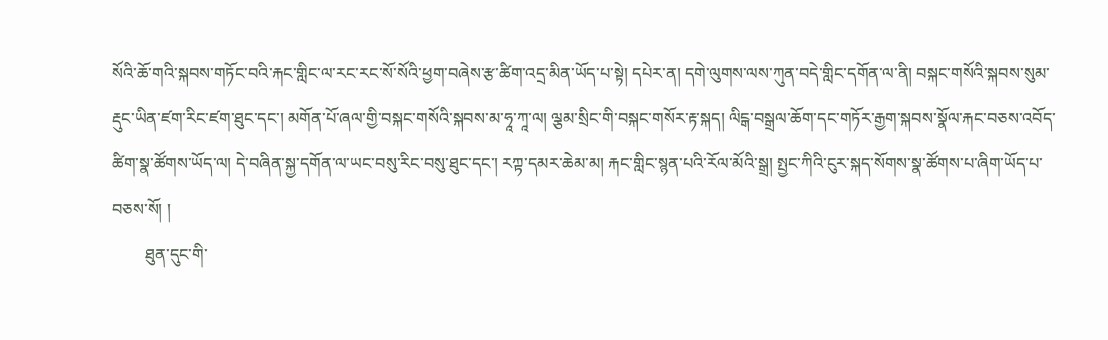སོའི་ཆོ་གའི་སྐབས་གཏོང་བའི་རྐང་གླིང་ལ་རང་རང་སོ་སོའི་ཕྱག་བཞེས་རྩ་ཚིག་འདྲ་མིན་ཡོད་པ་སྟེ། དཔེར་ན། དགེ་ལུགས་ལས་ཀུན་བདེ་གླིང་དགོན་ལ་ནི། བསྐང་གསོའི་སྐབས་སུམ་རྡུང་ཡིན་ཛག་རིང་ཛག་ཐུང་དང་། མགོན་པོ་ཞལ་གྱི་བསྐང་གསོའི་སྐབས་མ་ཧཱ་ཀཱ་ལ། ལྕམ་སྲིང་གི་བསྐང་གསོར་རྟ་སྐད། ལིངྒ་བསྒྲལ་ཆོག་དང་གཏོར་རྒྱག་སྐབས་སྣོལ་རྐང་བཅས་འབོད་ཚིག་སྣ་ཚོགས་ཡོད་ལ། དེ་བཞིན་སྐྱ་དགོན་ལ་ཡང་བསུ་རིང་བསུ་ཐུང་དང་། རཀྟ་དམར་ཆེམ་མ། རྐང་གླིང་སྙན་པའི་རོལ་མོའི་སྒྲ། སྤྱང་ཀིའི་ངུར་སྐད་སོགས་སྣ་ཚོགས་པ་ཞིག་ཡོད་པ་བཅས་སོ། །
        ཐུན་དུང་གི་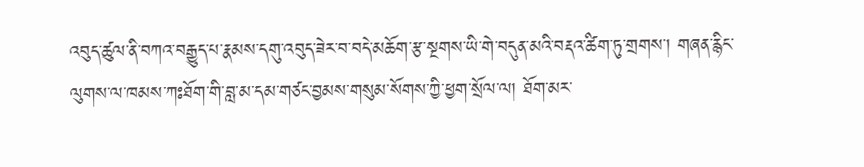འབུད་ཚུལ་ནི་བཀའ་བརྒྱུད་པ་རྣམས་དགུ་འབུད་ཟེར་བ་བདེ་མཆོག་རྩ་སྔགས་ཡི་གེ་བདུན་མའི་བརྡའ་ཚིག་ཏུ་གྲགས་། གཞན་རྙིང་ལུགས་ལ་ཁམས་ཀཿཐོག་གི་བླ་མ་དམ་གཙང་བྱམས་གསུམ་སོགས་ཀྱི་ཕྱག་སྲོལ་ལ། ཐོག་མར་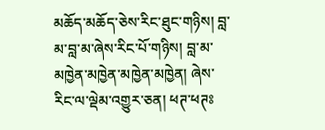མཆོད་མཆོད་ཅེས་རིང་ཐུང་གཉིས། བླ་མ་བླ་མ་ཞེས་རིང་པོ་གཉིས། བླ་མ་མཁྱེན་མཁྱེན་མཁྱེན་མཁྱེན། ཞེས་རིང་ལ་ལྡེམ་འགྱུར་ཅན། ཕཊ་ཕཊཿ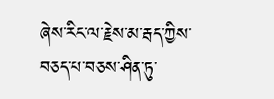ཞེས་རིང་ལ་རྗེས་མ་རྦད་ཀྱིས་བཅད་པ་བཅས་ཤིན་ཏུ་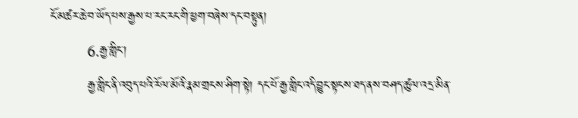ངོ་མཚར་ཆེ་བ་ཡོད་པས་རྒྱས་པ་རང་རང་གི་ཕྱག་བཞེས་དང་བསྟུན།
         6.རྒྱ་གླིང་།
         རྒྱ་གླིང་ནི་འབུད་པའི་རོལ་མོའི་རྣམ་གྲངས་ཤིག་སྟེ། དང་པོ་རྒྱ་གླིང་འདི་བྱུང་སྟངས་ཐད་ནས་བཤད་ཚུལ་འདྲ་མིན་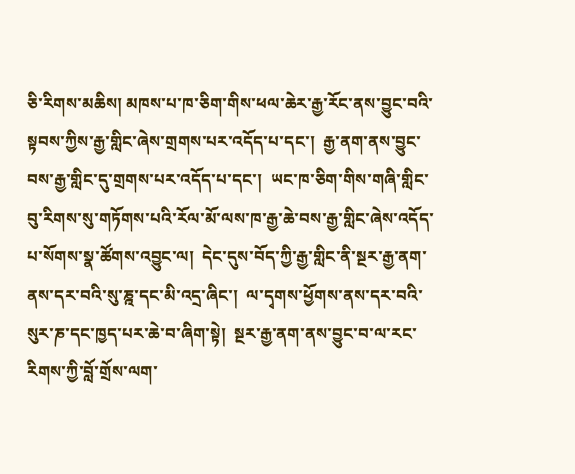ཅི་རིགས་མཆིས། མཁས་པ་ཁ་ཅིག་གིས་ཕལ་ཆེར་རྒྱ་རོང་ནས་བྱུང་བའི་སྟབས་ཀྱིས་རྒྱ་གླིང་ཞེས་གྲགས་པར་འདོད་པ་དང་།  རྒྱ་ནག་ནས་བྱུང་བས་རྒྱ་གླིང་དུ་གྲགས་པར་འདོད་པ་དང་།  ཡང་ཁ་ཅིག་གིས་གཞི་གླིང་བུ་རིགས་སུ་གཏོགས་པའི་རོལ་མོ་ལས་ཁ་རྒྱ་ཆེ་བས་རྒྱ་གླིང་ཞེས་འདོད་པ་སོགས་སྣ་ཚོགས་འབྱུང་ལ།  དེང་དུས་བོད་ཀྱི་རྒྱ་གླིང་ནི་སྔར་རྒྱ་ནག་ནས་དར་བའི་སུ་ཎྰ་དང་མི་འདྲ་ཞིང་།  ལ་དྭགས་ཕྱོགས་ནས་དར་བའི་སུར་ཎ་དང་ཁྱད་པར་ཆེ་བ་ཞིག་སྟེ།  སྔར་རྒྱ་ནག་ནས་བྱུང་བ་ལ་རང་རིགས་ཀྱི་བློ་གྲོས་ལག་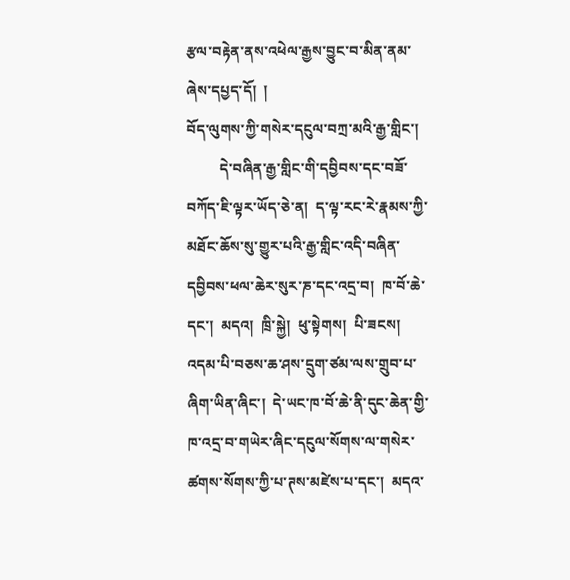རྩལ་བརྟེན་ནས་འཕེལ་རྒྱས་བྱུང་བ་མིན་ནམ་ཞེས་དཔྱད་དོ།  །
བོད་ལུགས་ཀྱི་གསེར་དངུལ་བཀྲ་མའི་རྒྱ་གླིང་།
         དེ་བཞིན་རྒྱ་གླིང་གི་དབྱིབས་དང་བཟོ་བཀོད་ཇི་ལྟར་ཡོད་ཅེ་ན།  ད་ལྟ་རང་རེ་རྣམས་ཀྱི་མཐོང་ཆོས་སུ་གྱུར་པའི་རྒྱ་གླིང་འདི་བཞིན་དབྱིབས་ཕལ་ཆེར་སུར་ཎ་དང་འདྲ་བ།  ཁ་བོ་ཆེ་དང་།  མདའ།  ཁྲི་སྐྱེ།  ཕུ་སྟེགས།  པི་ཟངས།  འདམ་པི་བཅས་ཆ་ཤས་དྲུག་ཙམ་ལས་གྲུབ་པ་ཞིག་ཡིན་ཞིང་།  དེ་ཡང་ཁ་བོ་ཆེ་ནི་དུང་ཆེན་གྱི་ཁ་འདྲ་བ་གཡེར་ཞིང་དངུལ་སོགས་ལ་གསེར་ཚགས་སོགས་ཀྱི་པ་ཊས་མཛེས་པ་དང་།  མདའ་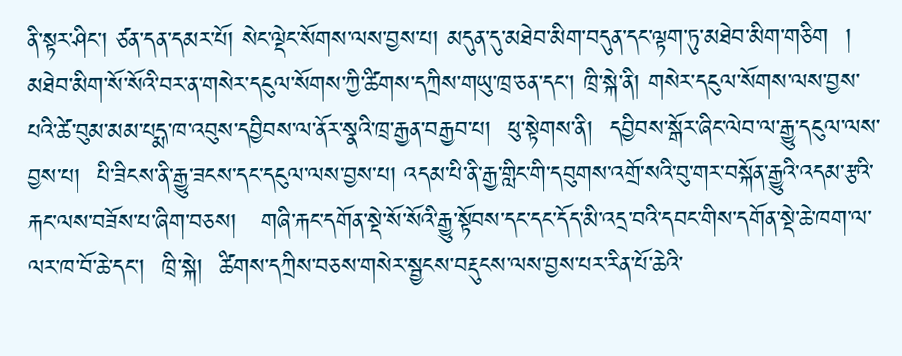ནི་སྟར་ཤིང་། ཙན་དན་དམར་པོ། སེང་ལྡེང་སོགས་ལས་བྱས་པ། མདུན་དུ་མཐེབ་མིག་བདུན་དང་ལྟག་ཏུ་མཐེབ་མིག་གཅིག  །    མཐེབ་མིག་སོ་སོའི་བར་ན་གསེར་དངུལ་སོགས་ཀྱི་ཚིགས་དཀྲིས་གཡུ་ཁྲ་ཅན་དང་། ཁྲི་སྐེ་ནི། གསེར་དངུལ་སོགས་ལས་བྱས་པའི་ཚེ་བུམ་མམ་པདྨ་ཁ་འབུས་དབྱིབས་ལ་ནོར་སྣའི་ཁྲ་རྒྱན་བརྒྱབ་པ།  ཕུ་སྟེགས་ནི།  དབྱིབས་སྒོར་ཞིང་ལེབ་ལ་རྒྱུ་དངུལ་ལས་བྱས་པ།  པི་ཟིངས་ནི་རྒྱུ་ཟངས་དང་དངུལ་ལས་བྱས་པ། འདམ་པི་ནི་རྒྱ་གླིང་གི་དབུགས་འགྲོ་སའི་བུ་གར་བསྐོན་རྒྱུའི་འདམ་རྩའི་རྐང་ལས་བཟོས་པ་ཞིག་བཅས།   གཞི་རྐང་དགོན་སྡེ་སོ་སོའི་རྒྱུ་སྟོབས་དང་དང་དོད་མི་འདྲ་བའི་དབང་གིས་དགོན་སྡེ་ཆེ་ཁག་ལ་ལར་ཁ་བོ་ཆེ་དང་།  ཁྲི་སྐེ།  ཚིགས་དཀྲིས་བཅས་གསེར་སྦྱངས་བརྡུངས་ལས་བྱས་པར་རིན་པོ་ཆེའི་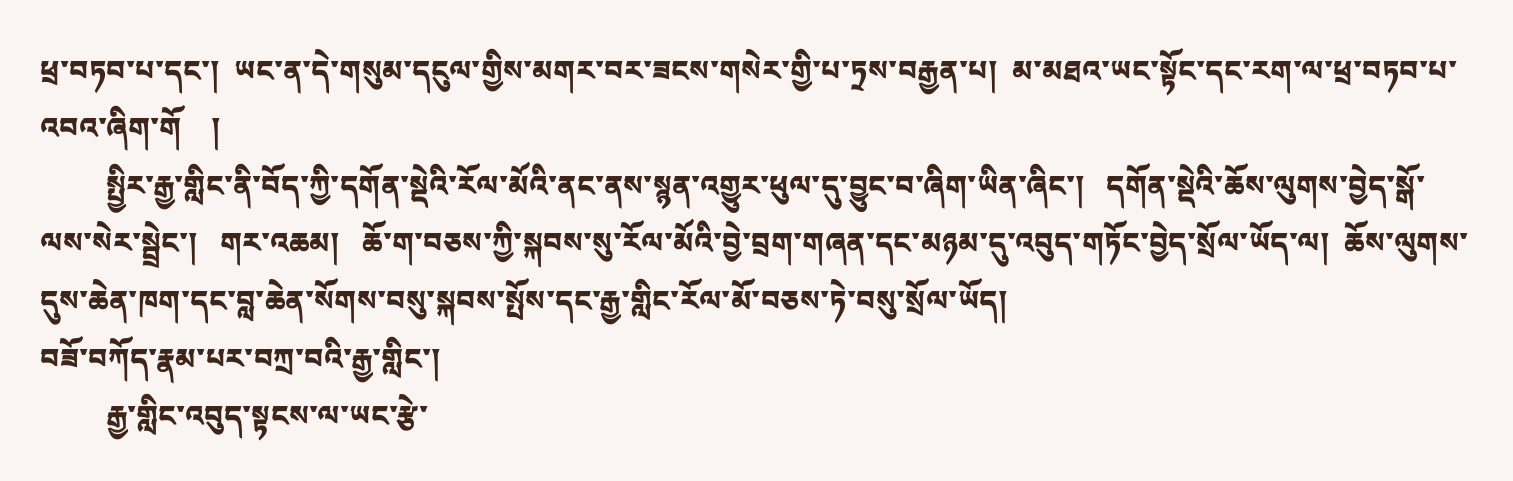ཕྲ་བཏབ་པ་དང་།  ཡང་ན་དེ་གསུམ་དངུལ་གྱིས་མགར་བར་ཟངས་གསེར་གྱི་པ་ཏྲས་བརྒྱན་པ།  མ་མཐའ་ཡང་སྟོང་དང་རག་ལ་ཕྲ་བཏབ་པ་འབའ་ཞིག་གོ    །
         སྤྱིར་རྒྱ་གླིང་ནི་བོད་ཀྱི་དགོན་སྡེའི་རོལ་མོའི་ནང་ནས་སྙན་འགྱུར་ཕུལ་དུ་བྱུང་བ་ཞིག་ཡིན་ཞིང་།   དགོན་སྡེའི་ཆོས་ལུགས་བྱེད་སྒོ་ལས་སེར་སྦྲེང་།   གར་འཆམ།   ཆོ་ག་བཅས་ཀྱི་སྐབས་སུ་རོལ་མོའི་བྱེ་བྲག་གཞན་དང་མཉམ་དུ་འབུད་གཏོང་བྱེད་སྲོལ་ཡོད་ལ།  ཆོས་ལུགས་དུས་ཆེན་ཁག་དང་བླ་ཆེན་སོགས་བསུ་སྐབས་སྤོས་དང་རྒྱ་གླིང་རོལ་མོ་བཅས་ཏེ་བསུ་སྲོལ་ཡོད།
བཟོ་བཀོད་རྣམ་པར་བཀྲ་བའི་རྒྱ་གླིང་།
         རྒྱ་གླིང་འབུད་སྟངས་ལ་ཡང་རྩེ་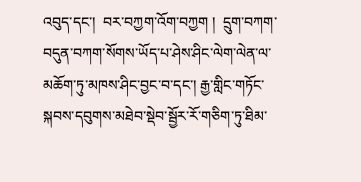འབུད་དང་།  བར་བཀྱག་འོག་བཀྱག །  དྲུག་བཀག་བདུན་བཀག་སོགས་ཡོད་པ་ཤེས་ཤིང་ལེག་ལེན་ལ་མཆོག་ཏུ་མཁས་ཤིང་བྱང་བ་དང་། རྒྱ་གླིང་གཏོང་སྐབས་དབུགས་མཐེབ་སྡེབ་སྦྱོར་རོ་གཅིག་ཏུ་ཐིམ་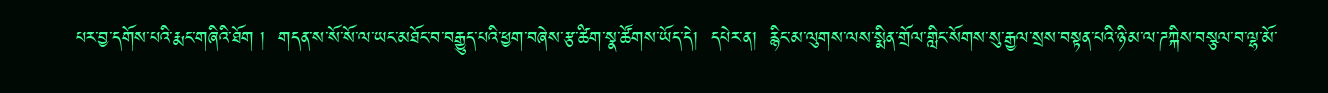པར་བྱ་དགོས་པའི་རྨང་གཞིའི་ཐོག །  གདན་ས་སོ་སོ་ལ་ཡང་མཐོང་བ་བརྒྱུད་པའི་ཕྱག་བཞེས་རྩ་ཚིག་སྣ་ཚོགས་ཡོད་དེ།  དཔེར་ན།  རྙིང་མ་ལུགས་ལས་སྨིན་གྲོལ་གླིང་སོགས་སུ་རྒྱལ་སྲས་བསྟན་པའི་ཉི་མ་ལ་ཌཀྐིས་བསྩལ་བ་ལྷ་མོ་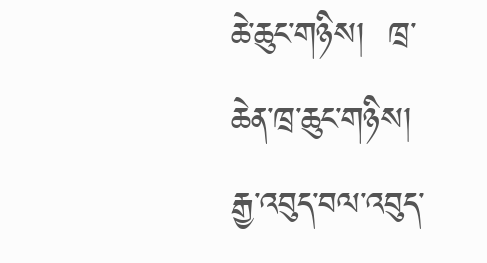ཆེ་ཆུང་གཉིས།  ཁྲ་ཆེན་ཁྲ་ཆུང་གཉིས།  རྒྱ་འབུད་བལ་འབུད་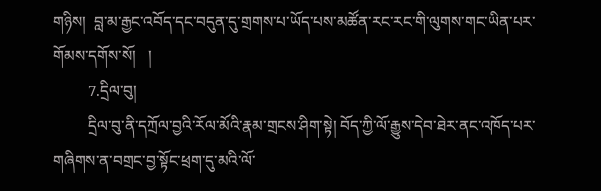གཉིས།  བླ་མ་རྒྱང་འབོད་དང་བདུན་དུ་གྲགས་པ་ཡོད་པས་མཚོན་རང་རང་གི་ལུགས་གང་ཡིན་པར་གོམས་དགོས་སོ།   །
         7.དྲིལ་བུ།
         དྲིལ་བུ་ནི་དཀྲོལ་བྱའི་རོལ་མོའི་རྣམ་གྲངས་ཤིག་སྟེ། བོད་ཀྱི་ལོ་རྒྱུས་དེབ་ཐེར་ནང་འཁོད་པར་གཞིགས་ན་བགྲང་བྱ་སྟོང་ཕྲག་དུ་མའི་ལོ་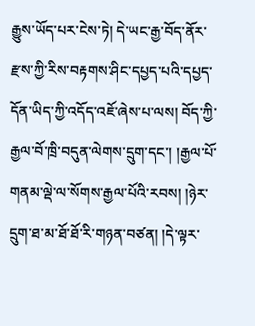རྒྱུས་ཡོད་པར་ངེས་ཏེ། དེ་ཡང་རྒྱ་བོད་ནོར་རྫས་ཀྱི་རིས་བརྟགས་ཤིང་དཔྱད་པའི་དཔྱད་དོན་ཡིད་ཀྱི་འདོད་འཇོ་ཞེས་པ་ལས། བོད་ཀྱི་རྒྱལ་བོ་ཁྲི་བདུན་ལེགས་དྲུག་དང་། །རྒྱལ་པོ་གནམ་ལྡེ་ལ་སོགས་རྒྱལ་པོའི་རབས། །ཉེར་དྲུག་ཐ་མ་ཐོ་ཐོ་རི་གཉན་བཙན། །དེ་ལྟར་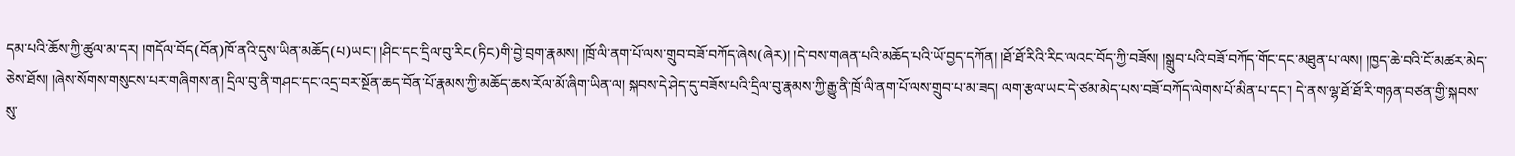དམ་པའི་ཆོས་ཀྱི་ཚུལ་མ་དར། །གདོལ་བོད(བོན)ཁོ་ནའི་དུས་ཡིན་མཆོད(པ)ཡང་། །ཤིང་དང་དྲིལ་བུ་རིང(ཏིང)གི་བྱེ་བྲག་རྣམས། །ཁྲོ་ལི་ནག་པོ་ལས་གྲུབ་བཟོ་བཀོད་ཞེས(ཞེར)། །དེ་བས་གཞན་པའི་མཆོད་པའི་ཡོ་བྱད་དཀོན། །ཐོ་ཐོ་རིའི་རིང་ལའང་བོད་ཀྱི་བཟོས། །སྒྲུབ་པའི་བཟོ་བཀོད་གོང་དང་མཐུན་པ་ལས། །ཁྱད་ཆེ་བའི་ངོ་མཚར་མེད་ཅེས་ཐོས། །ཞེས་སོགས་གསུངས་པར་གཞིགས་ན། དྲིལ་བུ་ནི་གཤང་དང་འདྲ་བར་སྔོན་ཆད་བོན་པོ་རྣམས་ཀྱི་མཆོད་ཆས་རོལ་མོ་ཞིག་ཡིན་ལ། སྐབས་དེ་ཤེད་དུ་བཟོས་པའི་དྲིལ་བུ་རྣམས་ཀྱི་རྒྱུ་ནི་ཁྲོ་ལི་ནག་པོ་ལས་གྲུབ་པ་མ་ཟད། ལག་རྩལ་ཡང་དེ་ཙམ་མེད་པས་བཟོ་བཀོད་ལེགས་པོ་མིན་པ་དང་། དེ་ནས་ལྷ་ཐོ་ཐོ་རི་གཉན་བཙན་གྱི་སྐབས་སུ་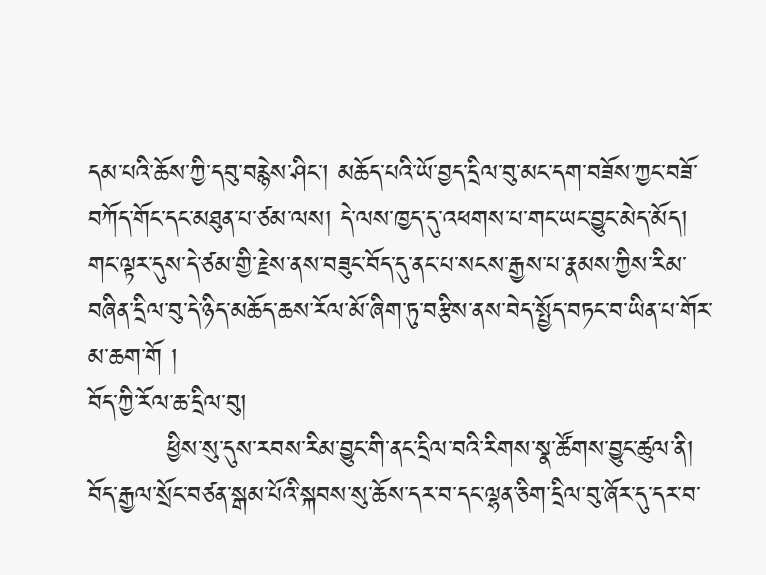དམ་པའི་ཆོས་ཀྱི་དབུ་བརྙེས་ཤིང་། མཆོད་པའི་ཡོ་བྱད་དྲིལ་བུ་མང་དག་བཟོས་ཀྱང་བཟོ་བཀོད་གོང་དང་མཐུན་པ་ཙམ་ལས། དེ་ལས་ཁྱད་དུ་འཕགས་པ་གང་ཡང་བྱུང་མེད་མོད། གང་ལྟར་དུས་དེ་ཙམ་གྱི་རྗེས་ནས་བཟུང་བོད་དུ་ནང་པ་སངས་རྒྱས་པ་རྣམས་ཀྱིས་རིམ་བཞིན་དྲིལ་བུ་དེ་ཉིད་མཆོད་ཆས་རོལ་མོ་ཞིག་ཏུ་བརྩིས་ནས་བེད་སྤྱོད་བཏང་བ་ཡིན་པ་གོར་མ་ཆག་གོ །
བོད་ཀྱི་རོལ་ཆ་དྲིལ་བུ།
         ཕྱིས་སུ་དུས་རབས་རིམ་བྱུང་གི་ནང་དྲིལ་བའི་རིགས་སྣ་ཚོགས་བྱུང་ཚུལ་ནི། བོད་རྒྱལ་སྲོང་བཙན་སྒམ་པོའི་སྐབས་སུ་ཆོས་དར་བ་དང་ལྷན་ཅིག་དྲིལ་བུ་ཞོར་དུ་དར་བ་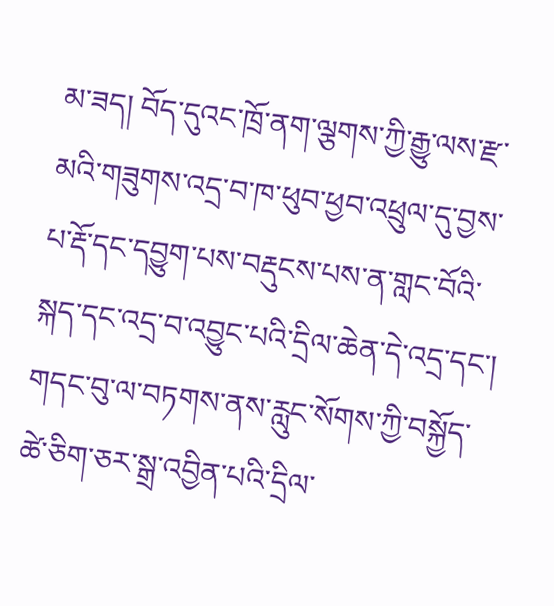མ་ཟད། བོད་དུའང་ཁྲོ་ནག་ལྕགས་ཀྱི་རྒྱུ་ལས་རྫ་མའི་གཟུགས་འདྲ་བ་ཁ་ཕུབ་ཕྱབ་འཕྲུལ་དུ་བྱས་པ་རྡོ་དང་དབྱུག་པས་བརྡུངས་པས་ན་གླང་བོའི་སྐད་དང་འདྲ་བ་འབྱུང་པའི་དྲིལ་ཆེན་དེ་འདྲ་དང་། གདང་བུ་ལ་བཏགས་ནས་རླུང་སོགས་ཀྱི་བསྐྱོད་ཚེ་ཅིག་ཅར་སྒྲ་འབྱིན་པའི་དྲིལ་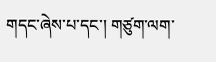གདང་ཞེས་པ་དང་། གཙུག་ལག་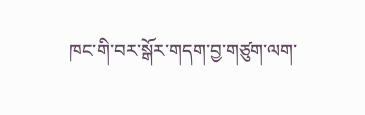ཁང་གི་བར་སྒོར་གདག་བྱ་གཙུག་ལག་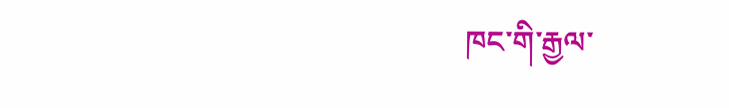ཁང་གི་རྒྱལ་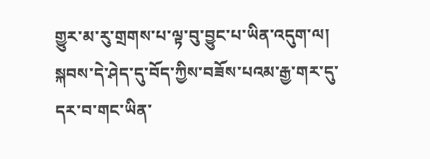གྱུར་མ་རུ་གྲགས་པ་ལྟ་བུ་བྱུང་པ་ཡིན་འདུག་ལ། སྐབས་དེ་ཤེད་དུ་བོད་ཀྱིས་བཟོས་པའམ་རྒྱ་གར་དུ་དར་བ་གང་ཡིན་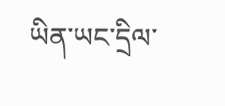ཡིན་ཡང་དྲིལ་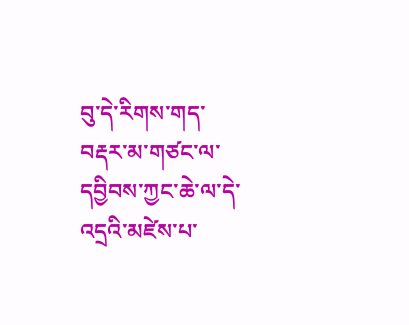བུ་དེ་རིགས་གད་བརྡར་མ་གཙང་ལ་དབྱིབས་ཀྱང་ཆེ་ལ་དེ་འདྲའི་མཛེས་པ་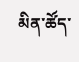མིན་ཚོད་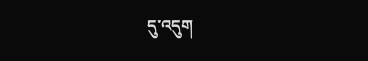དུ་འདུག